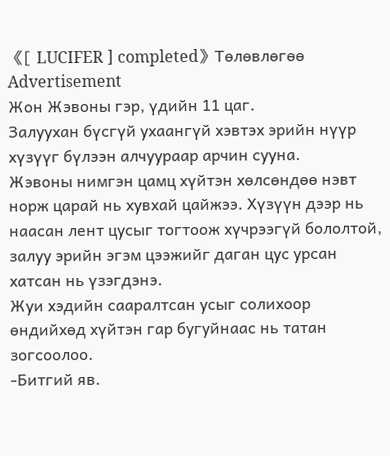《[ LUCIFER ] completed》Төлөвлөгөө
Advertisement
Жон Жэвоны гэр, үдийн 11 цаг.
Залуухан бүсгүй ухаангүй хэвтэх эрийн нүүр хүзүүг бүлээн алчуураар арчин сууна.
Жэвоны нимгэн цамц хүйтэн хөлсөндөө нэвт норж царай нь хувхай цайжээ. Хүзүүн дээр нь наасан лент цусыг тогтоож хүчрээгүй бололтой, залуу эрийн эгэм цээжийг даган цус урсан хатсан нь үзэгдэнэ.
Жуи хэдийн сааралтсан усыг солихоор өндийхөд хүйтэн гар бугуйнаас нь татан зогсоолоо.
-Битгий яв.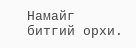Намайг битгий орхи.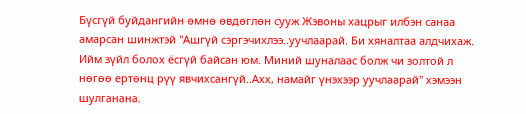Бүсгүй буйдангийн өмнө өвдөглөн сууж Жэвоны хацрыг илбэн санаа амарсан шинжтэй "Ашгүй сэргэчихлээ..уучлаарай. Би хяналтаа алдчихаж. Ийм зүйл болох ёсгүй байсан юм. Миний шуналаас болж чи золтой л нөгөө ертөнц рүү явчихсангүй..Ахх, намайг үнэхээр уучлаарай" хэмээн шулганана.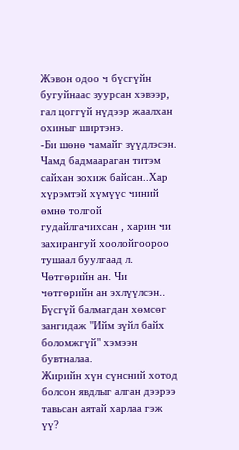Жэвон одоо ч бүсгүйн бугуйнаас зуурсан хэвээр, гал цоггүй нүдээр жаалхан охиныг ширтэнэ.
-Би шөнө чамайг зүүдлэсэн. Чамд бадмаараган титэм сайхан зохиж байсан..Хар хүрэмтэй хүмүүс чиний өмнө толгой гудайлгачихсан , харин чи захирангуй хоолойгоороо тушаал буулгаад л. Чөтгөрийн ан. Чи чөтгөрийн ан эхлүүлсэн..
Бүсгүй балмагдан хөмсөг зангидаж "Ийм зүйл байх боломжгүй" хэмээн бувтналаа.
Жирийн хүн сүнсний хотод болсон явдлыг алган дээрээ тавьсан аятай харлаа гэж үү?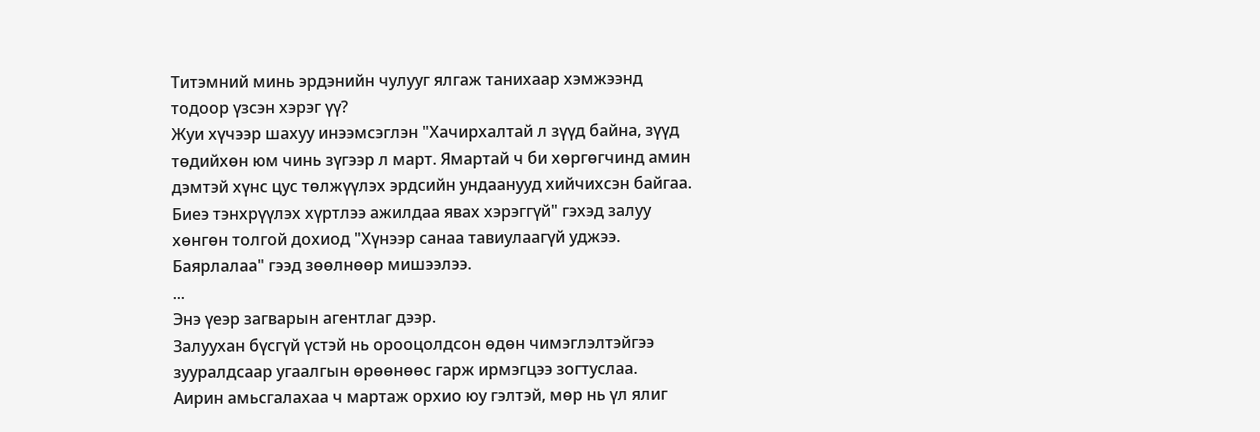Титэмний минь эрдэнийн чулууг ялгаж танихаар хэмжээнд тодоор үзсэн хэрэг үү?
Жуи хүчээр шахуу инээмсэглэн "Хачирхалтай л зүүд байна, зүүд төдийхөн юм чинь зүгээр л март. Ямартай ч би хөргөгчинд амин дэмтэй хүнс цус төлжүүлэх эрдсийн ундаанууд хийчихсэн байгаа. Биеэ тэнхрүүлэх хүртлээ ажилдаа явах хэрэггүй" гэхэд залуу хөнгөн толгой дохиод "Хүнээр санаа тавиулаагүй уджээ. Баярлалаа" гээд зөөлнөөр мишээлээ.
...
Энэ үеэр загварын агентлаг дээр.
Залуухан бүсгүй үстэй нь орооцолдсон өдөн чимэглэлтэйгээ зууралдсаар угаалгын өрөөнөөс гарж ирмэгцээ зогтуслаа.
Аирин амьсгалахаа ч мартаж орхио юу гэлтэй, мөр нь үл ялиг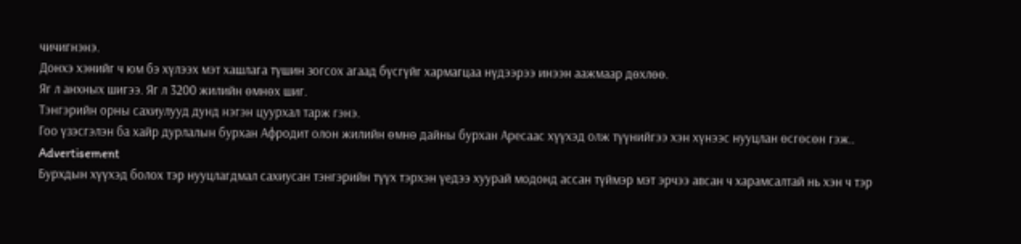чичигнэнэ.
Донхэ хэнийг ч юм бэ хүлээх мэт хашлага түшин зогсох агаад бүсгүйг хармагцаа нүдээрээ инээн аажмаар дөхлөө.
Яг л анхных шигээ. Яг л 3200 жилийн өмнөх шиг.
Тэнгэрийн орны сахиулууд дунд нэгэн цуурхал тарж гэнэ.
Гоо үзэсгэлэн ба хайр дурлалын бурхан Афродит олон жилийн өмнө дайны бурхан Аресаас хүүхэд олж түүнийгээ хэн хүнээс нууцлан өсгөсөн гэж..
Advertisement
Бурхдын хүүхэд болох тэр нууцлагдмал сахиусан тэнгэрийн түүх тэрхэн үедээ хуурай модонд ассан түймэр мэт эрчээ авсан ч харамсалтай нь хэн ч тэр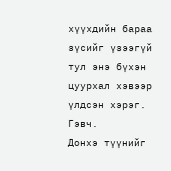хүүхдийн бараа зүсийг үзээгүй тул энэ бүхэн цуурхал хэвээр үлдсэн хэрэг.
Гэвч.
Донхэ түүнийг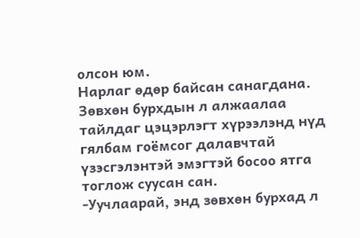олсон юм.
Нарлаг өдөр байсан санагдана. Зөвхөн бурхдын л алжаалаа тайлдаг цэцэрлэгт хүрээлэнд нүд гялбам гоёмсог далавчтай үзэсгэлэнтэй эмэгтэй босоо ятга тоглож суусан сан.
-Уучлаарай, энд зөвхөн бурхад л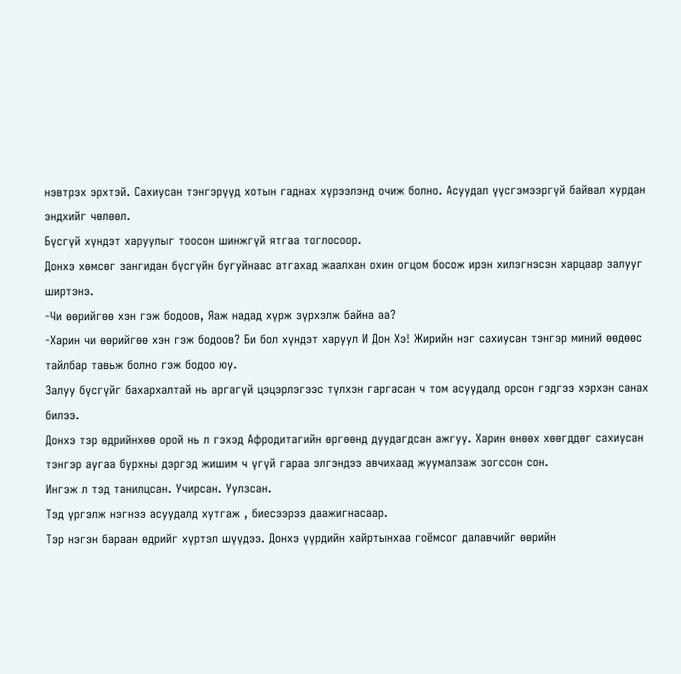нэвтрэх эрхтэй. Сахиусан тэнгэрүүд хотын гаднах хүрээлэнд очиж болно. Асуудал үүсгэмээргүй байвал хурдан эндхийг чөлөөл.
Бүсгүй хүндэт харуулыг тоосон шинжгүй ятгаа тоглосоор.
Донхэ хөмсөг зангидан бүсгүйн бугуйнаас атгахад жаалхан охин огцом босож ирэн хилэгнэсэн харцаар залууг ширтэнэ.
-Чи өөрийгөө хэн гэж бодоов, Яаж надад хүрж зүрхэлж байна аа?
-Харин чи өөрийгөө хэн гэж бодоов? Би бол хүндэт харуул И Дон Хэ! Жирийн нэг сахиусан тэнгэр миний өөдөөс тайлбар тавьж болно гэж бодоо юу.
Залуу бүсгүйг бахархалтай нь аргагүй цэцэрлэгээс түлхэн гаргасан ч том асуудалд орсон гэдгээ хэрхэн санах билээ.
Донхэ тэр өдрийнхөө орой нь л гэхэд Афродитагийн өргөөнд дуудагдсан ажгуу. Харин өнөөх хөөгддөг сахиусан тэнгэр аугаа бурхны дэргэд жишим ч үгүй гараа элгэндээ авчихаад жуумалзаж зогссон сон.
Ингэж л тэд танилцсан. Учирсан. Уулзсан.
Тэд үргэлж нэгнээ асуудалд хутгаж , биесээрээ даажигнасаар.
Тэр нэгэн бараан өдрийг хүртэл шүүдээ. Донхэ үүрдийн хайртынхаа гоёмсог далавчийг өөрийн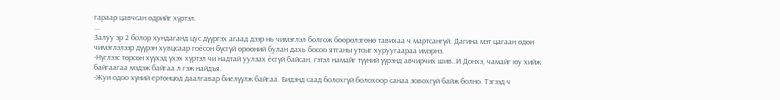гараар цавчсан өдрийг хүртэл.
...
Залуу эр 2 болор хундаганд цус дүүргэх агаад дээр нь чимэглэл болгож бөөрөлзгөнө тавихаа ч мартсангүй. Дагина мэт цагаан өдөн чимэглэлээр дүүрэн хувцсаар гоёсон бүсгүй өрөөний булан дахь босоо ятганы утсыг хуруугаараа имэрнэ.
-Нүглээс төрсөн хүүхэд үхэх хүртэл чи надтай уулзах ёсгүй байсан, гэтэл намайг түүний үүрэнд авчирчих шив..И Донхэ, чамайг юу хийж байгаагаа мэдэж байгаа л гэж найдъя.
-Жуи одоо хүний ертөнцөд даалгавар биелүүлж байгаа. Бидэнд саад болохгүй болохоор санаа зовохгүй байж болно. Тэгээд ч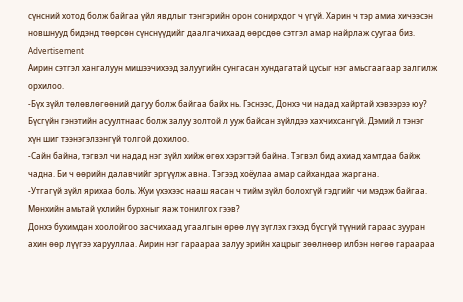сүнсний хотод болж байгаа үйл явдлыг тэнгэрийн орон сонирхдог ч үгүй. Харин ч тэр амиа хичээсэн новшнууд бидэнд төөрсөн сүнснүүдийг даалгачихаад өөрсдөө сэтгэл амар найрлаж суугаа биз.
Advertisement
Аирин сэтгэл хангалуун мишээчихээд залуугийн сунгасан хундагатай цусыг нэг амьсгаагаар залгилж орхилоо.
-Бүх зүйл төлөвлөгөөний дагуу болж байгаа байх нь. Гэснээс, Донхэ чи надад хайртай хэвээрээ юу?
Бүсгүйн гэнэтийн асуултнаас болж залуу золтой л ууж байсан зүйлдээ хахчихсангүй. Дэмий л тэнэг хүн шиг тээнэгэлзэнгүй толгой дохилоо.
-Сайн байна, тэгвэл чи надад нэг зүйл хийж өгөх хэрэгтэй байна. Тэгвэл бид ахиад хамтдаа байж чадна. Би ч өөрийн далавчийг эргүүлж авна. Тэгээд хоёулаа амар сайхандаа жаргана.
-Утгагүй зүйл ярихаа боль. Жуи үхэхээс нааш яасан ч тийм зүйл болохгүй гэдгийг чи мэдэж байгаа. Мөнхийн амьтай үхлийн бурхныг яаж тонилгох гээв?
Донхэ бухимдан хоолойгоо засчихаад угаалгын өрөө лүү зүглэх гэхэд бүсгүй түүний гараас зууран ахин өөр лүүгээ харууллаа. Аирин нэг гараараа залуу эрийн хацрыг зөөлнөөр илбэн нөгөө гараараа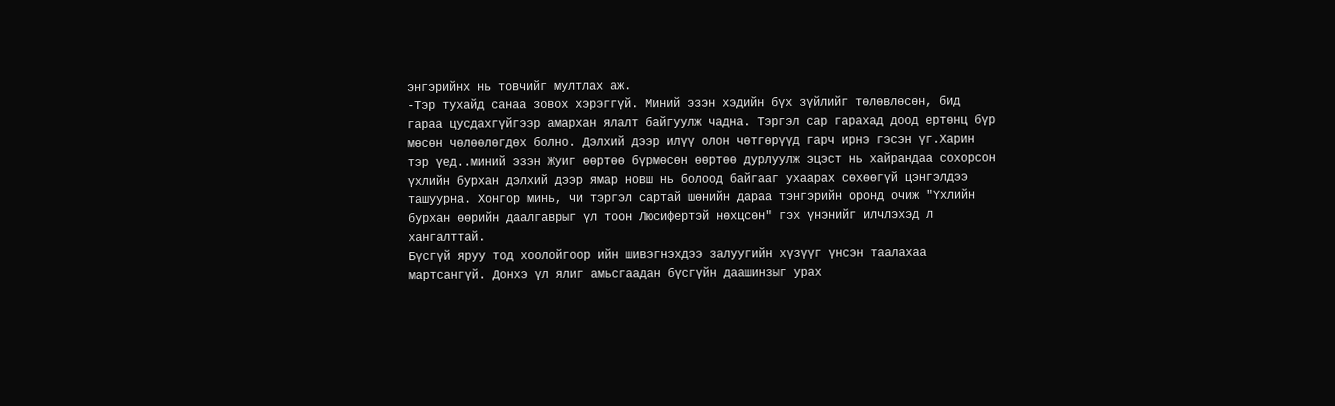энгэрийнх нь товчийг мултлах аж.
-Тэр тухайд санаа зовох хэрэггүй. Миний эзэн хэдийн бүх зүйлийг төлөвлөсөн, бид гараа цусдахгүйгээр амархан ялалт байгуулж чадна. Тэргэл сар гарахад доод ертөнц бүр мөсөн чөлөөлөгдөх болно. Дэлхий дээр илүү олон чөтгөрүүд гарч ирнэ гэсэн үг.Харин тэр үед..миний эзэн Жуиг өөртөө бүрмөсөн өөртөө дурлуулж эцэст нь хайрандаа сохорсон үхлийн бурхан дэлхий дээр ямар новш нь болоод байгааг ухаарах сөхөөгүй цэнгэлдээ ташуурна. Хонгор минь, чи тэргэл сартай шөнийн дараа тэнгэрийн оронд очиж "Үхлийн бурхан өөрийн даалгаврыг үл тоон Люсифертэй нөхцсөн" гэх үнэнийг илчлэхэд л хангалттай.
Бүсгүй яруу тод хоолойгоор ийн шивэгнэхдээ залуугийн хүзүүг үнсэн таалахаа мартсангүй. Донхэ үл ялиг амьсгаадан бүсгүйн даашинзыг урах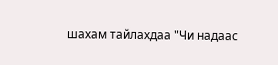шахам тайлахдаа "Чи надаас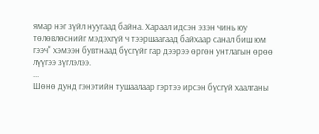ямар нэг зүйл нуугаад байна. Хараал идсэн эзэн чинь юу төлөвлөснийг мэдэхгүй ч тээршаагаад байхаар санал биш юм гээч" хэмээн бувтнаад бүсгүйг гар дээрээ өргөн унтлагын өрөө лүүгээ зүглэлээ.
...
Шөнө дунд гэнэтийн тушаалаар гэртээ ирсэн бүсгүй хаалганы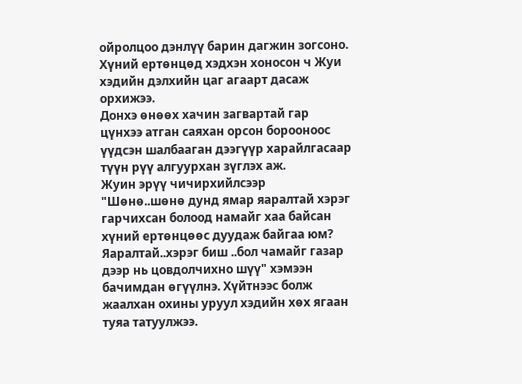ойролцоо дэнлүү барин дагжин зогсоно. Хүний ертөнцөд хэдхэн хоносон ч Жуи хэдийн дэлхийн цаг агаарт дасаж орхижээ.
Донхэ өнөөх хачин загвартай гар цүнхээ атган саяхан орсон борооноос үүдсэн шалбааган дээгүүр харайлгасаар түүн рүү алгуурхан зүглэх аж.
Жуин эрүү чичирхийлсээр "Шөнө..шөнө дунд ямар яаралтай хэрэг гарчихсан болоод намайг хаа байсан хүний ертөнцөөс дуудаж байгаа юм? Яаралтай..хэрэг биш ..бол чамайг газар дээр нь цовдолчихно шүү" хэмээн бачимдан өгүүлнэ. Хүйтнээс болж жаалхан охины уруул хэдийн хөх ягаан туяа татуулжээ.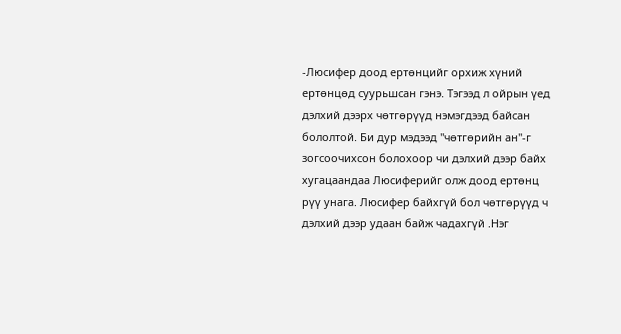-Люсифер доод ертөнцийг орхиж хүний ертөнцөд суурьшсан гэнэ. Тэгээд л ойрын үед дэлхий дээрх чөтгөрүүд нэмэгдээд байсан бололтой. Би дур мэдээд "чөтгөрийн ан"-г зогсоочихсон болохоор чи дэлхий дээр байх хугацаандаа Люсиферийг олж доод ертөнц рүү унага. Люсифер байхгүй бол чөтгөрүүд ч дэлхий дээр удаан байж чадахгүй .Нэг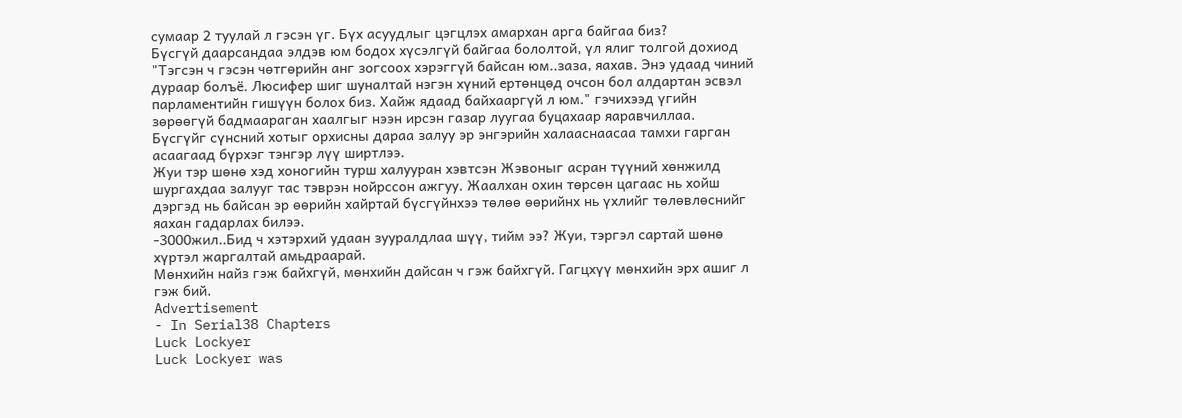сумаар 2 туулай л гэсэн үг. Бүх асуудлыг цэгцлэх амархан арга байгаа биз?
Бүсгүй даарсандаа элдэв юм бодох хүсэлгүй байгаа бололтой, үл ялиг толгой дохиод "Тэгсэн ч гэсэн чөтгөрийн анг зогсоох хэрэггүй байсан юм..заза, яахав. Энэ удаад чиний дураар болъё. Люсифер шиг шуналтай нэгэн хүний ертөнцөд очсон бол алдартан эсвэл парламентийн гишүүн болох биз. Хайж ядаад байхааргүй л юм." гэчихээд үгийн зөрөөгүй бадмаараган хаалгыг нээн ирсэн газар луугаа буцахаар яаравчиллаа.
Бүсгүйг сүнсний хотыг орхисны дараа залуу эр энгэрийн халааснаасаа тамхи гарган асаагаад бүрхэг тэнгэр лүү ширтлээ.
Жуи тэр шөнө хэд хоногийн турш халууран хэвтсэн Жэвоныг асран түүний хөнжилд шургахдаа залууг тас тэврэн нойрссон ажгуу. Жаалхан охин төрсөн цагаас нь хойш дэргэд нь байсан эр өөрийн хайртай бүсгүйнхээ төлөө өөрийнх нь үхлийг төлөвлөснийг яахан гадарлах билээ.
-3000жил..Бид ч хэтэрхий удаан зууралдлаа шүү, тийм ээ? Жуи, тэргэл сартай шөнө хүртэл жаргалтай амьдраарай.
Мөнхийн найз гэж байхгүй, мөнхийн дайсан ч гэж байхгүй. Гагцхүү мөнхийн эрх ашиг л гэж бий.
Advertisement
- In Serial38 Chapters
Luck Lockyer
Luck Lockyer was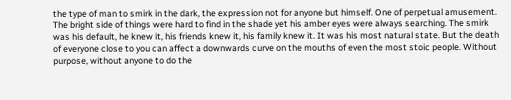the type of man to smirk in the dark, the expression not for anyone but himself. One of perpetual amusement. The bright side of things were hard to find in the shade yet his amber eyes were always searching. The smirk was his default, he knew it, his friends knew it, his family knew it. It was his most natural state. But the death of everyone close to you can affect a downwards curve on the mouths of even the most stoic people. Without purpose, without anyone to do the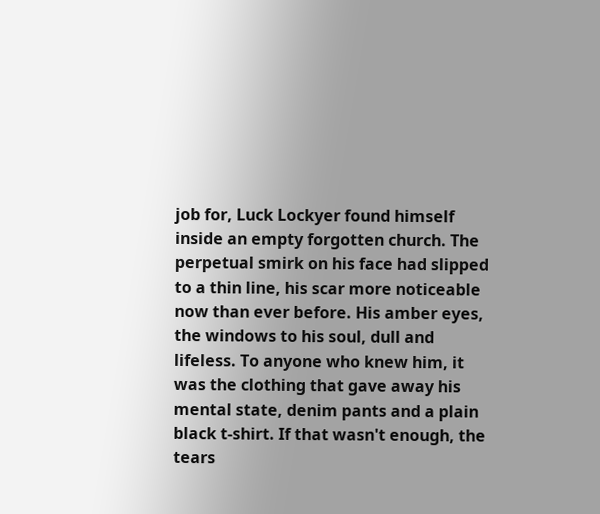job for, Luck Lockyer found himself inside an empty forgotten church. The perpetual smirk on his face had slipped to a thin line, his scar more noticeable now than ever before. His amber eyes, the windows to his soul, dull and lifeless. To anyone who knew him, it was the clothing that gave away his mental state, denim pants and a plain black t-shirt. If that wasn't enough, the tears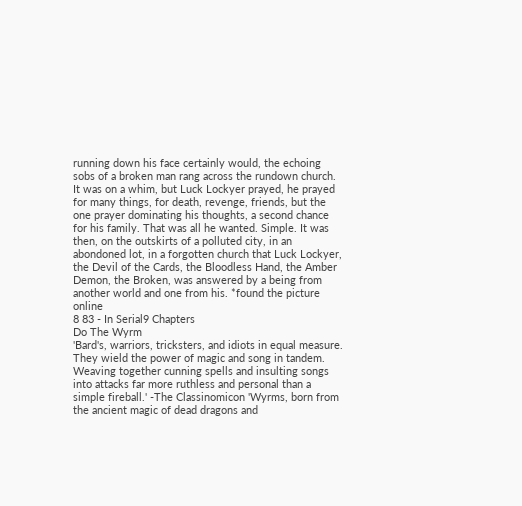running down his face certainly would, the echoing sobs of a broken man rang across the rundown church. It was on a whim, but Luck Lockyer prayed, he prayed for many things, for death, revenge, friends, but the one prayer dominating his thoughts, a second chance for his family. That was all he wanted. Simple. It was then, on the outskirts of a polluted city, in an abondoned lot, in a forgotten church that Luck Lockyer, the Devil of the Cards, the Bloodless Hand, the Amber Demon, the Broken, was answered by a being from another world and one from his. *found the picture online
8 83 - In Serial9 Chapters
Do The Wyrm
'Bard's, warriors, tricksters, and idiots in equal measure. They wield the power of magic and song in tandem. Weaving together cunning spells and insulting songs into attacks far more ruthless and personal than a simple fireball.' -The Classinomicon 'Wyrms, born from the ancient magic of dead dragons and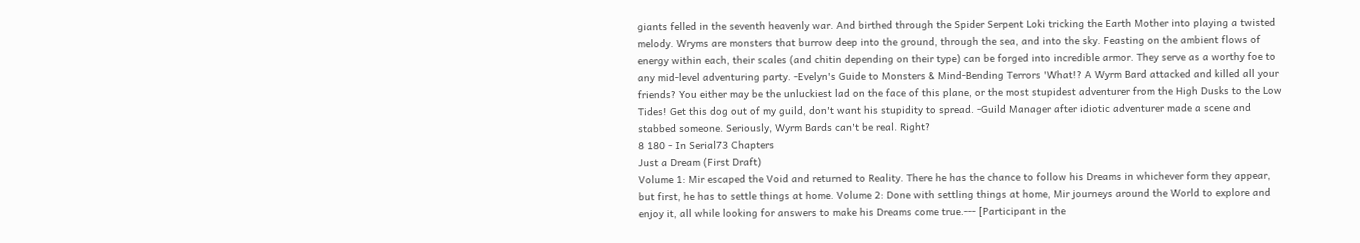giants felled in the seventh heavenly war. And birthed through the Spider Serpent Loki tricking the Earth Mother into playing a twisted melody. Wryms are monsters that burrow deep into the ground, through the sea, and into the sky. Feasting on the ambient flows of energy within each, their scales (and chitin depending on their type) can be forged into incredible armor. They serve as a worthy foe to any mid-level adventuring party. -Evelyn's Guide to Monsters & Mind-Bending Terrors 'What!? A Wyrm Bard attacked and killed all your friends? You either may be the unluckiest lad on the face of this plane, or the most stupidest adventurer from the High Dusks to the Low Tides! Get this dog out of my guild, don't want his stupidity to spread. -Guild Manager after idiotic adventurer made a scene and stabbed someone. Seriously, Wyrm Bards can't be real. Right?
8 180 - In Serial73 Chapters
Just a Dream (First Draft)
Volume 1: Mir escaped the Void and returned to Reality. There he has the chance to follow his Dreams in whichever form they appear, but first, he has to settle things at home. Volume 2: Done with settling things at home, Mir journeys around the World to explore and enjoy it, all while looking for answers to make his Dreams come true.--- [Participant in the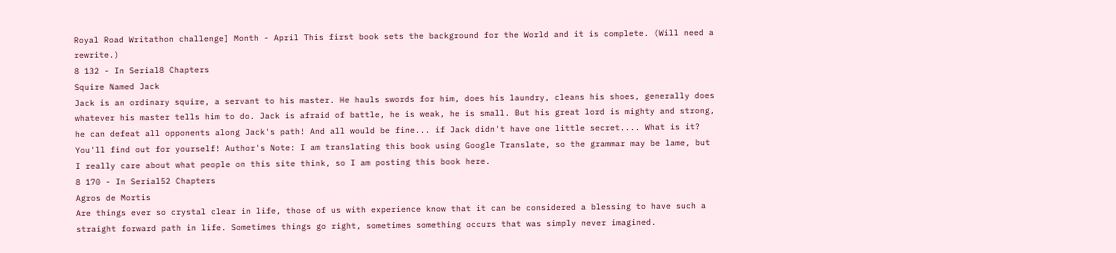Royal Road Writathon challenge] Month - April This first book sets the background for the World and it is complete. (Will need a rewrite.)
8 132 - In Serial8 Chapters
Squire Named Jack
Jack is an ordinary squire, a servant to his master. He hauls swords for him, does his laundry, cleans his shoes, generally does whatever his master tells him to do. Jack is afraid of battle, he is weak, he is small. But his great lord is mighty and strong, he can defeat all opponents along Jack's path! And all would be fine... if Jack didn't have one little secret.... What is it? You'll find out for yourself! Author's Note: I am translating this book using Google Translate, so the grammar may be lame, but I really care about what people on this site think, so I am posting this book here.
8 170 - In Serial52 Chapters
Agros de Mortis
Are things ever so crystal clear in life, those of us with experience know that it can be considered a blessing to have such a straight forward path in life. Sometimes things go right, sometimes something occurs that was simply never imagined.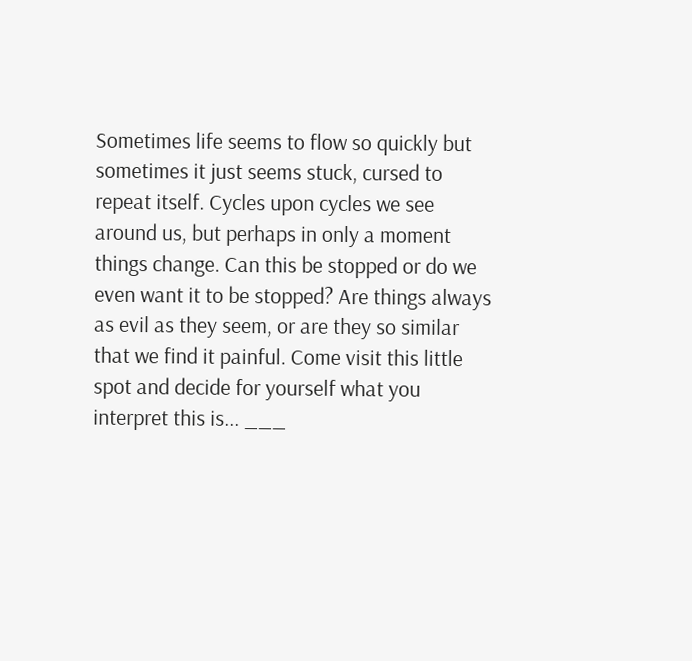Sometimes life seems to flow so quickly but sometimes it just seems stuck, cursed to repeat itself. Cycles upon cycles we see around us, but perhaps in only a moment things change. Can this be stopped or do we even want it to be stopped? Are things always as evil as they seem, or are they so similar that we find it painful. Come visit this little spot and decide for yourself what you interpret this is... ___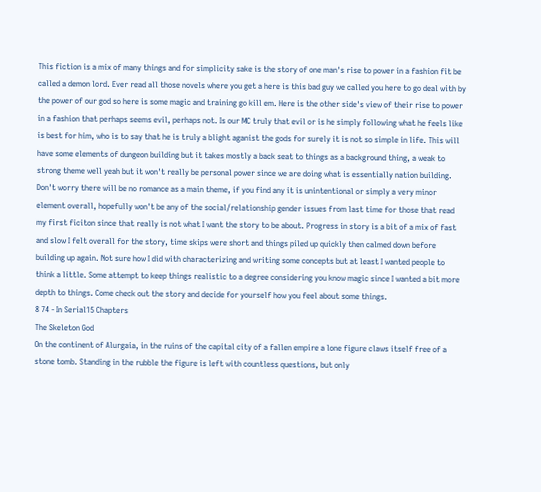This fiction is a mix of many things and for simplicity sake is the story of one man's rise to power in a fashion fit be called a demon lord. Ever read all those novels where you get a here is this bad guy we called you here to go deal with by the power of our god so here is some magic and training go kill em. Here is the other side's view of their rise to power in a fashion that perhaps seems evil, perhaps not. Is our MC truly that evil or is he simply following what he feels like is best for him, who is to say that he is truly a blight aganist the gods for surely it is not so simple in life. This will have some elements of dungeon building but it takes mostly a back seat to things as a background thing, a weak to strong theme well yeah but it won't really be personal power since we are doing what is essentially nation building. Don't worry there will be no romance as a main theme, if you find any it is unintentional or simply a very minor element overall, hopefully won't be any of the social/relationship gender issues from last time for those that read my first ficiton since that really is not what I want the story to be about. Progress in story is a bit of a mix of fast and slow I felt overall for the story, time skips were short and things piled up quickly then calmed down before building up again. Not sure how I did with characterizing and writing some concepts but at least I wanted people to think a little. Some attempt to keep things realistic to a degree considering you know magic since I wanted a bit more depth to things. Come check out the story and decide for yourself how you feel about some things.
8 74 - In Serial15 Chapters
The Skeleton God
On the continent of Alurgaia, in the ruins of the capital city of a fallen empire a lone figure claws itself free of a stone tomb. Standing in the rubble the figure is left with countless questions, but only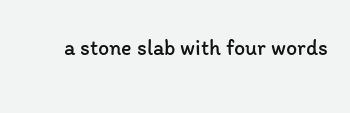a stone slab with four words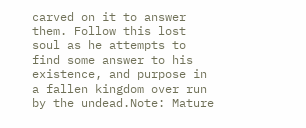carved on it to answer them. Follow this lost soul as he attempts to find some answer to his existence, and purpose in a fallen kingdom over run by the undead.Note: Mature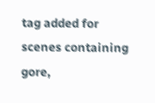tag added for scenes containing gore,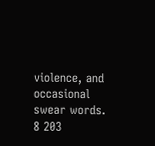violence, and occasional swear words.
8 203